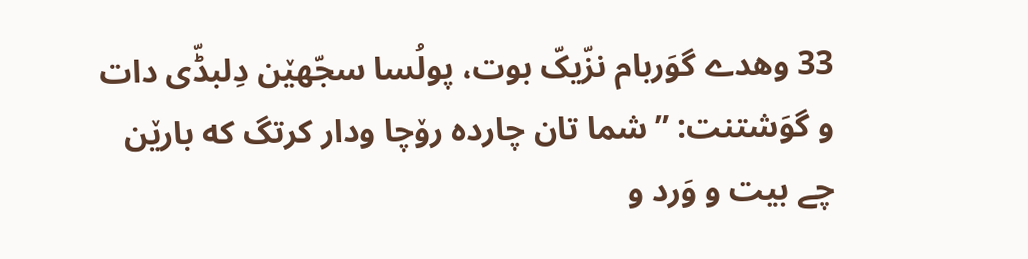33 وهدے گوَربام نزّیکّ بوت، پولُسا سجّهێن دِلبڈّی دات و گوَشتنت: ”شما تان چارده رۆچا ودار کرتگ که بارێن چے بیت و وَرد و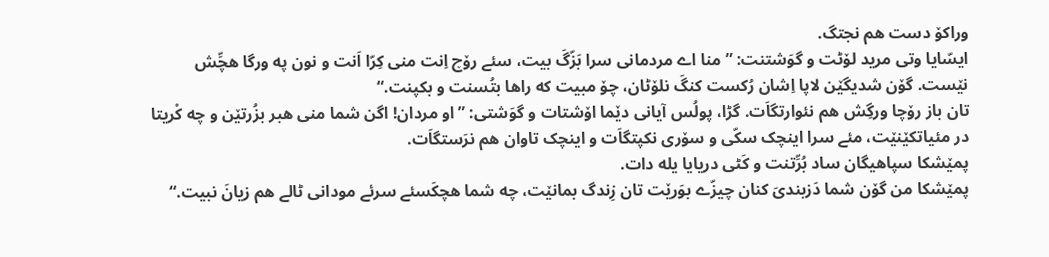وراکۆ دست هم نجتگ.
ایسّایا وتی مرید لۆٹت و گوَشتنت: ”منا اے مردمانی سرا بَزّگَ بیت، سئے رۆچ اِنت منی کِرّا اَنت و نون په ورگا هچِّش نێست. گۆن شدیگێن لاپا اِشان رُکست کنگَ نلۆٹان، چۆ مبیت که راها بتُسنت و بکپنت.“
تان باز رۆچا ورگِش هم نئوارتگاَت. گڑا، پولُس آیانی دێما اۆشتات و گوَشتی: ”او مردان! اگن شما منی هبر بزُرتێن و چه کْریتا در مئیاتکێنێت، مئے سرا اینچک سکّی و سۆری نکپتگاَت و اینچک تاوان هم نرَستگاَت.
پمێشکا سپاهیگان ساد بُرِّتنت و کَٹی دریایا یله دات.
پمێشکا من گۆن شما دَزبندیَ کنان چیزّے بوَرێت تان زِندگ بمانێت، چه شما هچکَسئے سرئے مودانی ٹالے هم زیانَ نبیت.“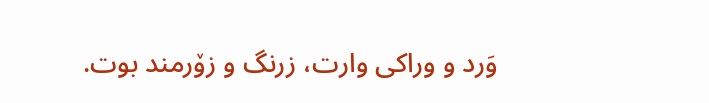وَرد و وراکی وارت، زرنگ و زۆرمند بوت.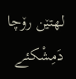لهتێن رۆچا دَمِشْکئے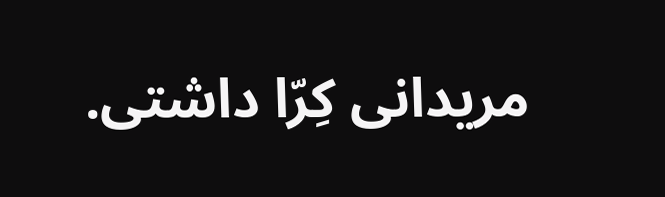مریدانی کِرّا داشتی.